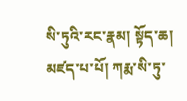སི་ཏུའི་རང་རྣམ། སྟོད་ཆ།
མཛད་པ་པོ། ཀརྨ་སི་ཏུ་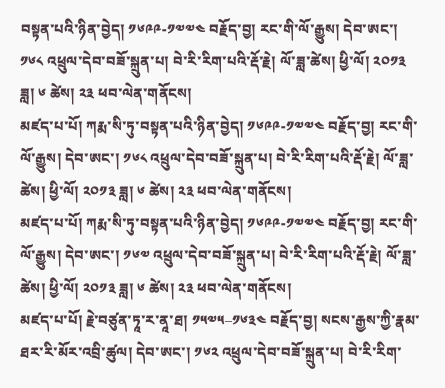བསྟན་པའི་ཉིན་བྱེད། ༡༦༩༩-༡༧༧༤ བརྗོད་བྱ། རང་གི་ལོ་རྒྱུས། དེབ་ཨང་། ༡༦༨ འཕྲུལ་དེབ་བཟོ་སྐྲུན་པ། བེ་རི་རིག་པའི་རྡོ་རྗེ། ལོ་ཟླ་ཚེས། ཕྱི་ལོ། ༢༠༡༣ ཟླ། ༦ ཚེས། ༢༣ ཕབ་ལེན་གནོངས།
མཛད་པ་པོ། ཀརྨ་སི་ཏུ་བསྟན་པའི་ཉིན་བྱེད། ༡༦༩༩-༡༧༧༤ བརྗོད་བྱ། རང་གི་ལོ་རྒྱུས། དེབ་ཨང་། ༡༦༨ འཕྲུལ་དེབ་བཟོ་སྐྲུན་པ། བེ་རི་རིག་པའི་རྡོ་རྗེ། ལོ་ཟླ་ཚེས། ཕྱི་ལོ། ༢༠༡༣ ཟླ། ༦ ཚེས། ༢༣ ཕབ་ལེན་གནོངས།
མཛད་པ་པོ། ཀརྨ་སི་ཏུ་བསྟན་པའི་ཉིན་བྱེད། ༡༦༩༩-༡༧༧༤ བརྗོད་བྱ། རང་གི་ལོ་རྒྱུས། དེབ་ཨང་། ༡༦༧ འཕྲུལ་དེབ་བཟོ་སྐྲུན་པ། བེ་རི་རིག་པའི་རྡོ་རྗེ། ལོ་ཟླ་ཚེས། ཕྱི་ལོ། ༢༠༡༣ ཟླ། ༦ ཚེས། ༢༣ ཕབ་ལེན་གནོངས།
མཛད་པ་པོ། རྗེ་བཙུན་ཏཱ་ར་ནཱ་ཐ། ༡༥༧༥–༡༦༣༤ བརྗོད་བྱ། སངས་རྒྱས་ཀྱི་རྣམ་ཐར་རི་མོར་འབྲི་ཚུལ། དེབ་ཨང་། ༡༦༢ འཕྲུལ་དེབ་བཟོ་སྐྲུན་པ། བེ་རི་རིག་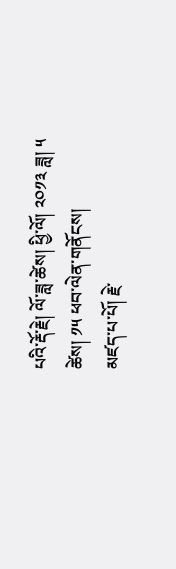པའི་རྡོ་རྗེ། ལོ་ཟླ་ཚེས། ཕྱི་ལོ། ༢༠༡༣ ཟླ། ༥ ཚེས། ༡༥ ཕབ་ལེན་གནོངས།
མཛད་པ་པོ། རྗེ་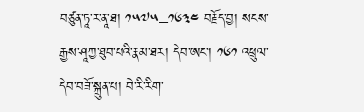བཙུན་ཏཱ་ར་ནཱ་ཐ། ༡༥༧༥–༡༦༣༤ བརྗོད་བྱ། སངས་རྒྱས་ཤཱཀྱ་ཐུབ་པའི་རྣམ་ཐར། དེབ་ཨང་། ༡༦༡ འཕྲུལ་དེབ་བཟོ་སྐྲུན་པ། བེ་རི་རིག་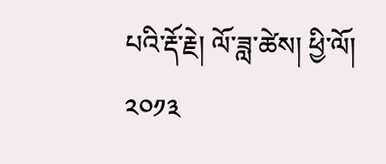པའི་རྡོ་རྗེ། ལོ་ཟླ་ཚེས། ཕྱི་ལོ། ༢༠༡༣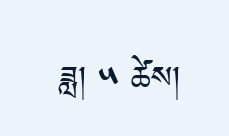ཟླ། ༥ ཚེས།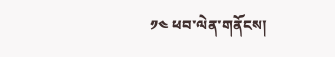༡༤ ཕབ་ལེན་གནོངས།